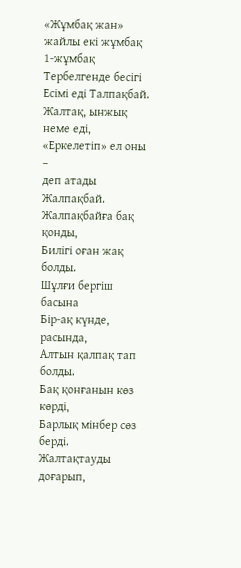«Жұмбақ жан» жайлы екі жұмбақ
1-жұмбақ
Тербелгенде бесігі
Есімі еді Талпақбай.
Жалтақ, ынжық неме еді,
«Еркелетіп» ел оны –
деп атады Жалпақбай.
Жалпақбайға бақ қонды,
Билігі оған жақ болды.
Шұлғи бергіш басына
Бір-ақ күнде, расында,
Алтын қалпақ тап болды.
Бақ қонғанын көз көрді,
Барлық мінбер сөз берді.
Жалтақтауды доғарып,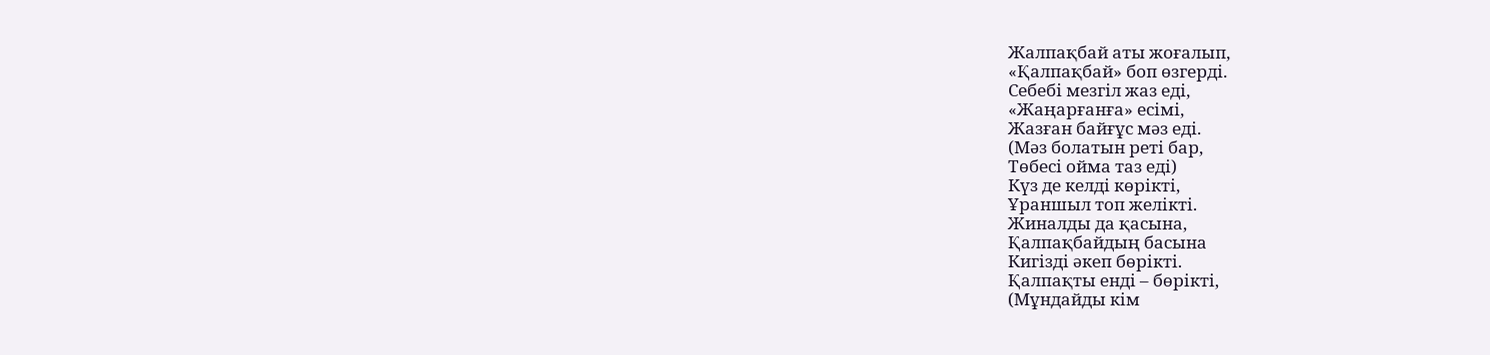Жалпақбай аты жоғалып,
«Қалпақбай» боп өзгерді.
Себебі мезгіл жаз еді,
«Жаңарғанға» есімі,
Жазған байғұс мәз еді.
(Мәз болатын реті бар,
Төбесі ойма таз еді)
Күз де келді көрікті,
Ұраншыл топ желікті.
Жиналды да қасына,
Қалпақбайдың басына
Кигізді әкеп бөрікті.
Қалпақты енді – бөрікті,
(Мұндайды кім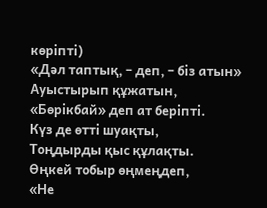көріпті)
«Дәл таптық, – деп, – біз атын»
Ауыстырып құжатын,
«Бөрікбай» деп ат беріпті.
Күз де өтті шуақты,
Тоңдырды қыс құлақты.
Өңкей тобыр өңмеңдеп,
«Не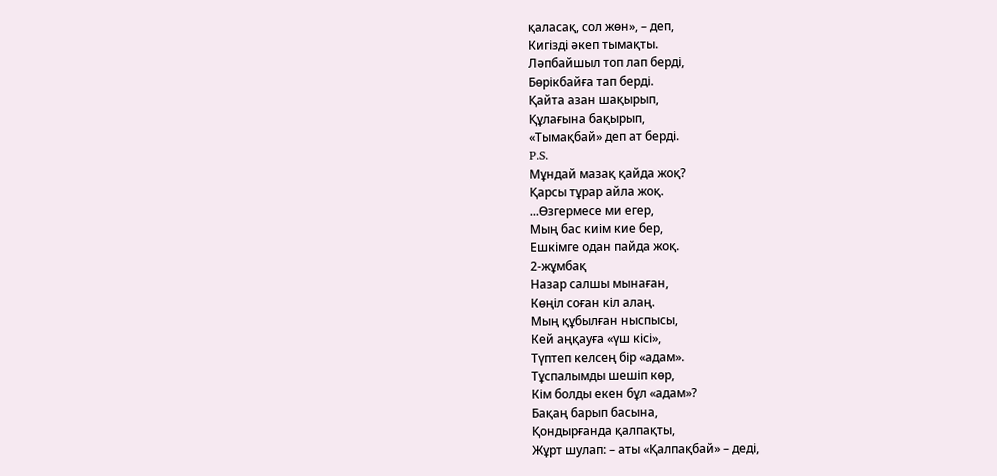қаласақ, сол жөн», – деп,
Кигізді әкеп тымақты.
Ләпбайшыл топ лап берді,
Бөрікбайға тап берді.
Қайта азан шақырып,
Құлағына бақырып,
«Тымақбай» деп ат берді.
P.S.
Мұндай мазақ қайда жоқ?
Қарсы тұрар айла жоқ.
...Өзгермесе ми егер,
Мың бас киім кие бер,
Ешкімге одан пайда жоқ.
2-жұмбақ
Назар салшы мынаған,
Көңіл соған кіл алаң.
Мың құбылған ныспысы,
Кей аңқауға «үш кісі»,
Түптеп келсең бір «адам».
Тұспалымды шешіп көр,
Кім болды екен бұл «адам»?
Бақаң барып басына,
Қондырғанда қалпақты,
Жұрт шулап: – аты «Қалпақбай» – деді,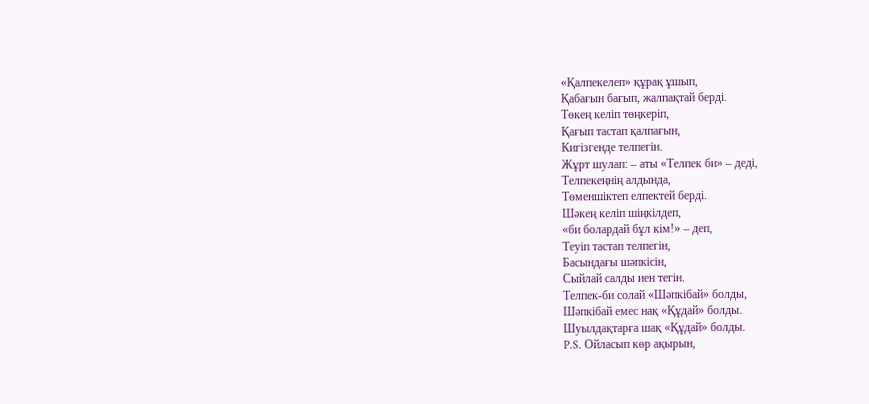«Қалпекелеп» құрақ ұшып,
Қабағын бағып, жалпақтай берді.
Төкең келіп төңкеріп,
Қағып тастап қалпағын,
Кигізгенде телпегін.
Жұрт шулап: – аты «Телпек би» – деді,
Телпекеңнің алдында,
Төменшіктеп елпектей берді.
Шәкең келіп шіңкілдеп,
«би болардай бұл кім!» – деп,
Теуіп тастап телпегін,
Басындағы шәпкісін,
Сыйлай салды иен тегін.
Телпек-би солай «Шәпкібай» болды,
Шәпкібай емес нақ «Құдай» болды.
Шуылдақтарға шақ «Құдай» болды.
P.S. Ойласып көр ақырын,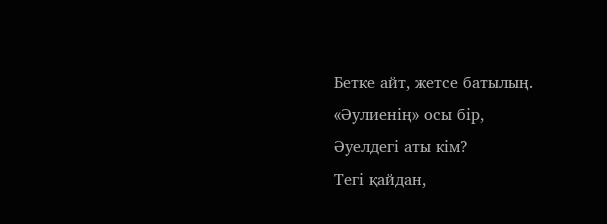Бетке айт, жетсе батылың.
«Әулиенің» осы бір,
Әуелдегі аты кім?
Тегі қайдан,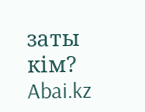заты кім?
Abai.kz